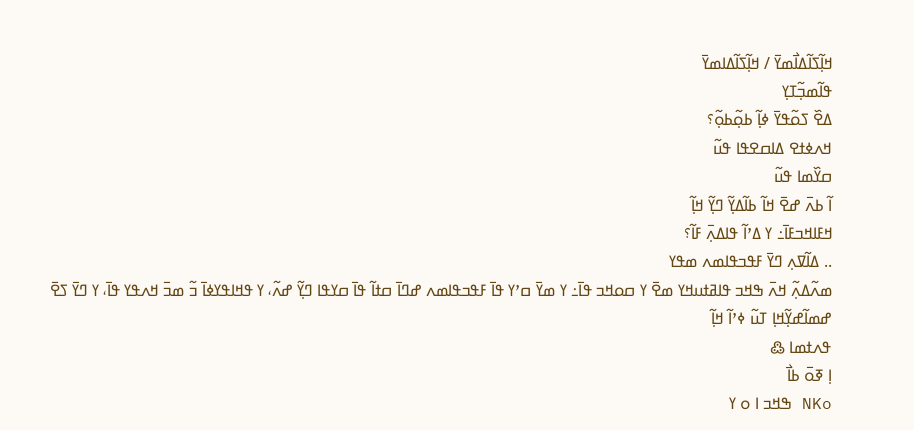ߞߊ߲߬ߖߊ߬ߡߊ߯ߘߌ߫ / ߞߊ߲߬ߖߊ߬ߡߊߘߌ߫
ߟߊ߬ߘߏ߲߬ߠߌ߲
ߡߐ߰ ߖߋ߬ߟߌ߫ ߦߊ߲߬ ߕߋ߲߬ߕߋ߲߬؟
ߞߍߦߙߐ ߡߊߛߐߟߊ ߟߎ߬
ߛߌ߰ߘߊ ߟߎ߬
ߊ߬ ߕߍ߫ ߝߐ߫ ߞߊ߬ ߕߊ߬ߡߌ߲߬ ߣߌ߲߬ ߞߊ߲߬
ߞߓߊߞߏߓߊ߫߸ ߌ ߡߴߊ߬ ߟߊߡߍ߲߫ ߓߊ߬؟
.. ߡߊ߬ߜߍ߲ ߣߌ߫ ߓߟߏߟߊߘߍ ߘߟߌ
ߘߍ߬ߡߍ߲߬ ߞߍ߫ ߒߞߏ ߟߊߥߙߎߞߌ ߘߐ߫ ߌ ߛߋߞߏ ߟߊ߫߸ ߌ ߘߌ߫ ߛߴߌ ߟߊ߫ ߓߟߏߟߊߘߍ ߝߣߊ߫ ߛߙߊ߬ ߟߊ߫ ߛߌߟߊ ߣߌ߲߬ ߝߍ߬، ߌ ߟߞߊߟߌߦߊ߫ ߏ߬ ߘߏ߫ ߞߍߟߌ ߟߊ߫، ߌ ߣߌ߫ ߖߐ߫
ߝߘߊ߬ߝߌ߲߬ߞߊ߲ ߠߎ߬ ߦߴߊ߬ ߞߊ߲߬
ߟߍߙߘߊ ߷
ߊ߲ ߧߋ߫ ߕߊ߯
NKo ߒߞߏ ߊ ߋ ߌ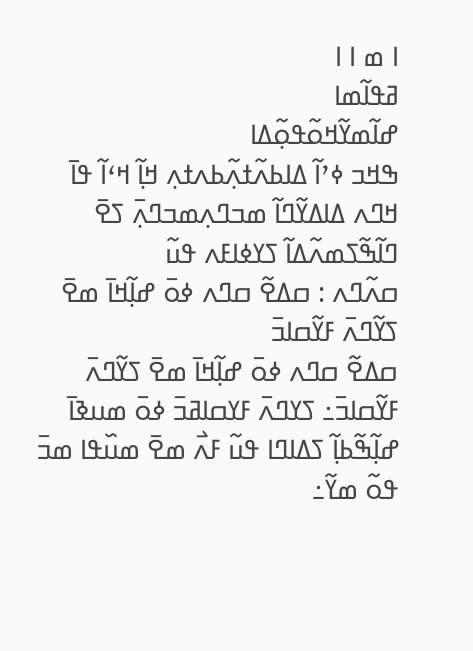ߊ ߘ ߊ ߊ
ߥߟߊ߬ߘߊ
ߝߊ߬ߘߌ߬ߞߋ߬ߟߋ߲߬ߡߊ
ߒߞߏ ߦߴߊ߬ ߡߊߕߍ߬ߙߍ߲߬ߕߍߙߍ߲ ߞߊ߲߬ ߞߵߊ߬ ߟߊ߫ ߞߣߍ ߡߊߡߌ߬ߣߊ߬ ߘߏߣߍ߲ߘߏߣߍ߲߫ ߖߐ߫
ߣߊ߬ߒ߬ߖߘߍ߬ߡߊ߬ ߖߌߦߊߓߍ ߟߎ߬
ߛߍ߬ߣߍ : ߛߡߐ߬ ߛߣߍ ߦߋ߫ ߝߊ߲߬ߞߊ߫ ߘߐ߫ ߖߌ߬ߣߍ߫ ߓߌ߬ߛߊߏ߫
ߛߡߐ߬ ߛߣߍ ߦߋ߫ ߝߊ߲߬ߞߊ߫ ߘߐ߫ ߖߌ߬ߣߍ߫ ߓߌ߬ߛߊߏ߫߸ ߖߌߣߍ߫ ߓߌߛߊߥߏ߫ ߦߋ߫ ߘߎߢߊ߫ ߝߊ߲߬ߒ߬ߕߊ߲߬ ߖߡߊߣߊ ߟߎ߬ ߓߍ߯ ߘߐ߫ ߘߎ߰ߟߊ ߘߏ߫ ߟߋ߬ ߘߌ߬߸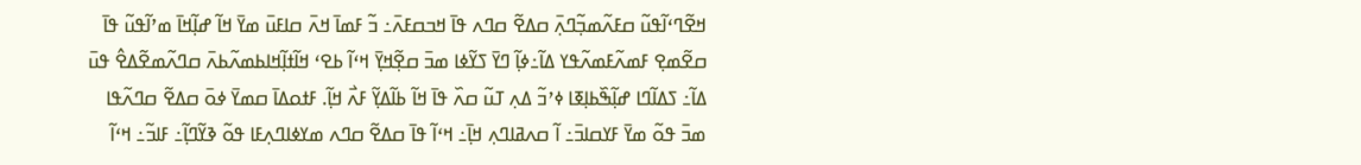ߞߐ߬ߣߵߊ߬ߟߎ߬ ߛߓߍ߬ߘߏ߲߬ߣߍ߲߫ ߛߡߐ߬ ߛߣߍ ߟߊ߫ ߞߏߛߓߍ߫߸ ߏ߬ ߓߘߊ߫ ߞߍ߫ ߛߊߓߎ߫ ߘߌ߫ ߞߊ߬ ߝߊ߲߬ߞߊ߫ ߘߴߊ߬ߟߎ߬ ߟߊ߫ ߛߐ߬ߘߐ߲ ߓߘߍ߬ߓߘߍ߬ߟߌ ߡߊ߬߸ߦߊ߲߬ ߣߌ߫ ߖߌ߬ߦߊ ߘߏ߫ ߛߐ߲߬ߞߌ߲߫ ߞߵߊ߬ ߕߐߵ ߞߊ߬ߙߊ߲߬ߞߊߕߘߍ߬ߕߍ߫ ߛߣߍ߬ߘߐ߬ߡߐ߮ ߟߎ߫ ߡߊ߬߸ ߖߡߊ߬ߣߊ ߝߊ߲߬ߒ߰ߕߊ߲ߧߊ ߦߴߏ߬ ߡߍ߲ ߠߎ߬ ߛߍ߰ ߟߊ߫ ߞߊ߬ ߕߊ߬ߡߌ߲߬ ߓߍ߯ ߞߊ߲߬. ߓߙߋߡߊ߫ ߛߘߌ߫ ߦߋ߫ ߛߡߐ߬ ߛߣߍ߬ߟߊ ߘߏ߫ ߟߋ߬ ߘߌ߫ ߓߌߛߊߏ߫߸ ߊ߬ ߛߍߥߊߣߍ߲ ߞߊ߲߫߸ ߞߵߊ߬ ߟߊ߫ ߛߡߐ߬ ߛߣߍ ߘߌߦߊߣߍ߲ߓߊ ߟߋ߬ ߢߌ߬ߣߊ߲߬߸ ߓߊߏ߬߸ ߞߵߊ߬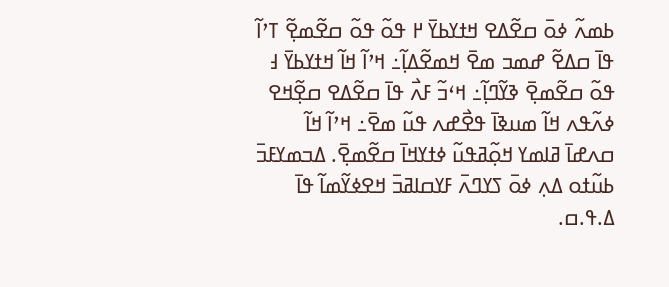ߕߘߍ߬ ߦߋ߫ ߛߐ߬ߡߐ ߞߙߌߕߌ߫ ߂ ߟߋ߬ ߟߋ߬ ߛߐ߬ߘߐ߲߬ ߠߴߊ߬ ߟߊ߫ ߛߡߐ߬ ߝߘߏ ߘߐ߫ ߞߘߐ߬ߡߊ߲߬߸ ߞߴߊ߬ ߞߊ߬ ߞߙߌߕߌ߫ ߃ ߟߋ߬ ߛߐ߬ߘߐ߲߫ ߢߌ߬ߣߊ߲߬߸ ߞߵߏ߬ ߓߍ߯ ߟߊ߫ ߛߐ߬ߡߐ ߛߐ߲߬ߞߐ ߦߍ߬ߟߍ ߞߊ߬ ߘߎߢߊ߫ ߟߐ߯ߝߍ ߟߎ߬ ߘߐ߫߸ ߞߴߊ߬ ߞߊ߬ ߛߍߝߊ߫ ߥߊߘߌ ߞߋ߲߬ߥߟߎ߬ ߦߙߌߞߊ߫ ߛߐ߬ߘߐ߲߫. ߡߏߘߌߓߏ߫ ߕߎ߬ߙߋ ߡߍ߲ ߦߋ߫ ߖߌߣߍ߫ ߓߌߛߊߥߏ߫ ߞߐߦߌ߬ߘߊ߬ ߟߊ߫ ߡ.ߟ.ߛ.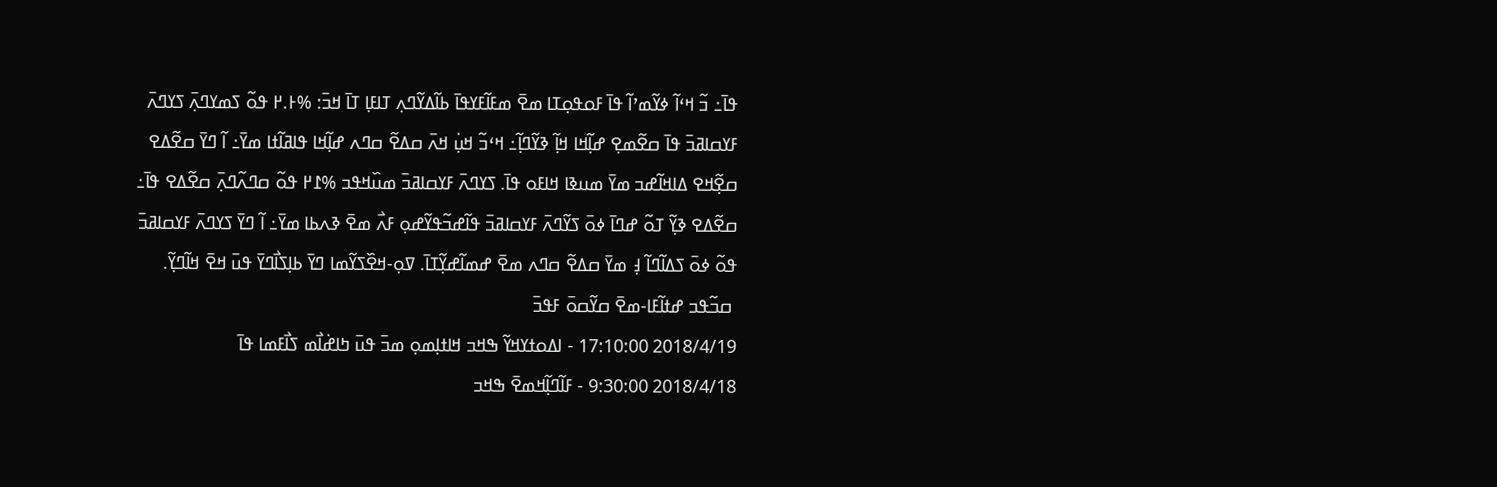ߟߊ߫߸ ߏ߬ ߞߵߊ߬ ߦߌ߬ߘߴߊ߬ ߟߊ߫ ߓߋߟߋ߲ߠߊ ߘߐ߫ ߘߓߊ߬ߓߌߟߊ߫ ߕߊ߬ߡߌ߬ߣߍ߲ ߠߊߓߊ߲ ߠߊ߫ ߞߏ߫: %߅.߂ ߟߋ߬ ߖߘߌߣߍ߲߫ ߖߌߣߍ߫ ߓߌߛߊߥߏ߫ ߟߊ߫ ߛߐ߬ߘߐ߲ ߝߊ߲߬ߞߊ ߞߊ߲߬ ߢߌ߬ߣߊ߲߬߸ ߞߵߏ߬ ߞߎ߲߭ ߞߍ߫ ߛߡߐ߬ ߛߣߍ ߝߊ߲߬ߞߊ ߟߊߥߊ߬ߙߊ ߘߌ߫߸ ߊ߬ ߣߌ߫ ߛߐ߬ߡߐ ߛߐ߲߬ߞߐ ߡߊߞߊ߬ߝߏ ߘߌ߫ ߘߎߢߊ ߞߊߓߋ ߟߊ߫. ߖߌߣߍ߫ ߓߌߛߊߥߏ߫ ߘߎ߰ߞߟߏ %߁߂ ߟߋ߬ ߛߣߍ߬ߣߍ߲߫ ߛߐ߬ߡߐ ߟߊ߫߸ ߛߐ߬ߡߐ ߢߌ߲߬ ߠߋ߬ ߝߣߊ߫ ߦߋ߫ ߖߌ߬ߣߍ߫ ߓߌߛߊߥߏ߫ ߟߊ߬ߝߏ߬ߟߌ߬ߝߋ߲ ߓߍ߯ ߘߐ߫ ߢߍߕߊ ߘߌ߫߸ ߊ߬ ߣߌ߫ ߖߌߣߍ߫ ߓߌߛߊߥߏ߫ ߟߋ߬ ߦߋ߫ ߖߡߊ߬ߣߊ߬ ߃߲ ߘߌ߫ ߛߡߐ߬ ߛߣߍ ߘߐ߫ ߝߘߊ߬ߝߌ߲߬ߠߊ߫. ߜߋ߲-ߞߐ߰ߖߌ߬ߘߊ ߣߌ߫ ߕߊ߲ߖߊ߯ߣߌ߫ ߟߎ߫ ߞߐ߫ ߞߊ߬ߣߌ߲߬.
 ߛߏ߬ߟߏ ߝߙߊ߬ߓߊ-ߘߐ߫ ߛߌ߬ߛߋ߫ ߓߟߏ߫
2018/4/19 17:10:00 - ߊߡߋߙߌߞߌ߬ ߒߞߏ ߞߊߙߊ߲ߘߋ߲ ߘߏ߫ ߟߎ߫ ߤߊߝ߭ߊ߯ߘ ߖߊ߯ߓߘߊ ߟߊ߫
2018/4/18 9:30:00 - ߓߊ߬ߣߊ߲߬ߞߘߐ߫ ߒߞߏ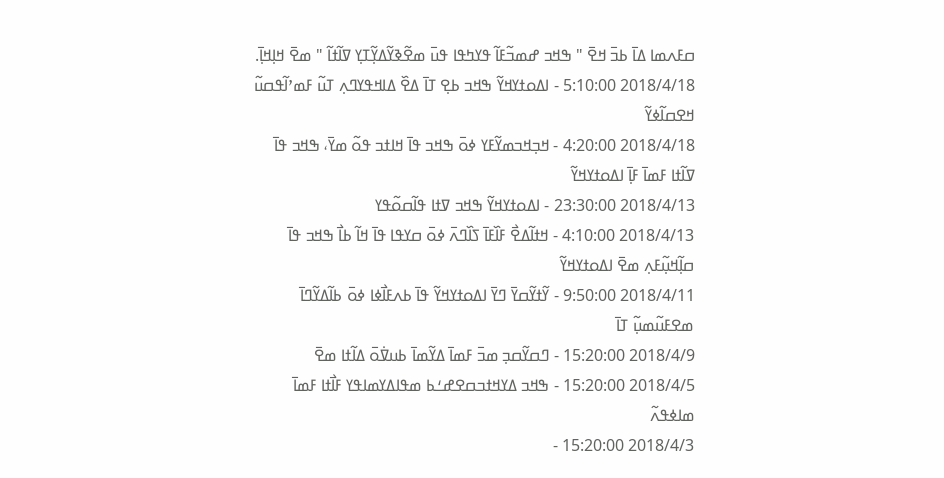ߛߓߍߘߊ ߡߊ߫ ߕߏ߫ ߞߐ߫ " ߒߞߏ ߝߘߏ߬ߓߊ߬ ߟߌߤߟߊ ߟߎ߫ ߘߐ߬ߢߌ߬ߡߌ߲߬ߠߌ߲ ߜߊ߬ߙߊ߬ " ߘߐ߫ ߞߊ߲ߞߊ߲߫.
2018/4/18 5:10:00 - ߊߡߋߙߌߞߌ߬ ߒߞߏ ߕߐ߲ ߠߊ߫ ߡߐ߰ ߡߊߞߟߌߣߍ߲ ߠߎ߬ ߓߘߴߊ߬ߟߛߎ߬ ߞߐߛߊ߬ߦߌ߬
2018/4/18 4:20:00 - ߞߏ߲ߞߏߘߌ߬ߓߌ ߦߋ߫ ߒߞߏ ߟߊ߫ ߞߊߙߏ ߟߋ߬ ߘߌ߫، ߒߞߏ ߟߊ߫ ߜߊ߬ߙߊ ߓߘߊ߫ ߓߊ߲߫ ߊߡߋߙߌߞߌ߬
2018/4/13 23:30:00 - ߊߡߋߙߌߞߌ߬ ߒߞߏ ߜߙߊ ߟߊ߬ߛߋ߬ߟߌ
2018/4/13 4:10:00 - ߞߙߊ߬ߡߐ߯ ߓߊ߰ߓߊ߫ ߖߊ߰ߣߍ߫ ߦߋ߫ ߛߌߟߊ ߟߊ߫ ߞߊ߬ ߕߊ߯ ߒߞߏ ߟߊ߫ ߛߊ߲߬ߞߎ߲߬ߓߍ߲ ߘߐ߫ ߊߡߋߙߌߞߌ߬
2018/4/11 9:50:00 - ߌ߬ߙߌ߬ߛߌ߫ ߣߌ߫ ߊߡߋߙߌߞߌ߬ ߟߊ߫ ߕߍߓߊ߯ߦߊ ߦߋ߫ ߕߊ߬ߡߌ߬ߣߊ߫ ߘߐߓߎ߬ߘߎ߲߬ ߠߊ߫
2018/4/9 15:20:00 - ߣߛߌ߬ߛߏ߲ ߘߏ߫ ߓߘߊ߫ ߡߌ߬ߘߊ߫ ߕߎߜ߭ߋ߫ ߡߊ߬ߙߊ ߘߐ߫
2018/4/5 15:20:00 - ߒߞߏ ߡߌߞߙߏߛߐߝߑߕ ߘߟߊߡߌߘߊߟߌ ߓߊ߯ߙߊ ߓߘߊ߫ ߘߊߦߟߍ߬
2018/4/3 15:20:00 -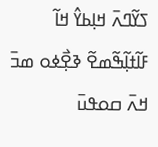ߖߌ߬ߣߍ߫ ߞߊ߲ߕߌ߮ ߞߊ߬ ߓߊ߬ߙߊ߲߬ߒ߬ߘߐ߬ ߢߐ߲߯ߦߋ ߘߏ߫ ߞߍ߫ ߛߋߟߎ߫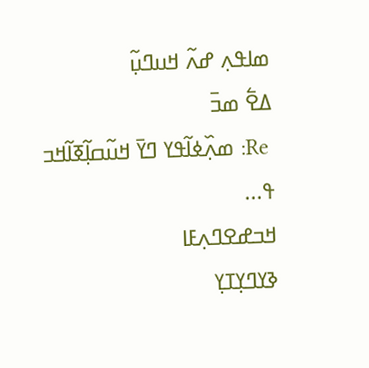ߘߊߟߍ߲ ߝߍ߬ ߞߎߣߎ߲߬
ߡߐ߱ ߘߏ߫
 Re: ߘߍ߲߰ߦߊ߬ߟߌ ߣߌ߫ ߞߎ߬ߛߊ߲߬ߧߊ߬ߞߏ ߟ...
ߞߏߝߐߣߍ߲ߓߊ
ߢߌߣߌ߲ߠߌ߲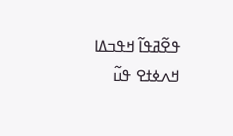ߟߐ߬ߥߟߊ߬ ߞߟߏߡߊ
ߞߍߦߙߐ ߟߎ߬